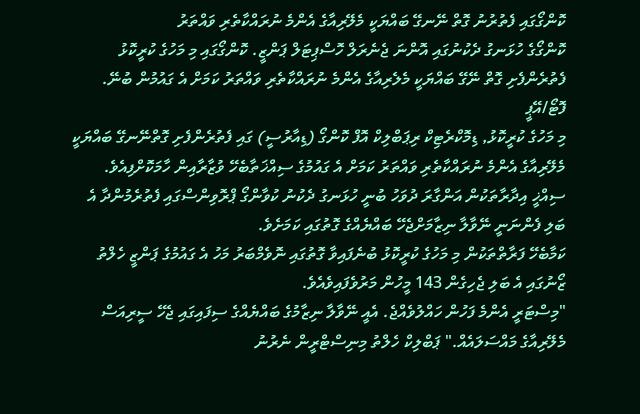ކޮންގޯގައި ފެތުރުނު ގޮތް ނޭނގޭ ބައްޔަކީ މެލޭރިއާގެ އެންމެ ނުރައްކާތެރި ވައްތަރު
ކޮންގޯގެ ހުޅަނގު ދެކުނުގައި އޮންނަ ޖެނެރަލް ހޮސްޕިޓަލް ޕަންޒީ. ކޮންގޯގައި މި މަހުގެ ކުރީކޮޅު ފެތުރެންފެށި ގޮތް ނޭގޭ ބައްޔަކީ މެލެރިއާގެ އެންމެ ނުރައްކާތެރި ވައްތަރު ކަމަށް އެ ގައުމުން ބުނޭ. ފޮޓޯ/އޭޕީ
މި މަހުގެ ކުރީކޮޅު, ޑިމޮކްރެޓިކް ރިޕަބްލިކް އޮފް ކޮންގޯ (ޑިއާރުސީ) ގައި ފެތުރެންފެށި ގޮތްނޭނގޭ ބައްޔަކީ މެލޭރިއާގެ އެންމެ ނުރައްކާތެރި ވައްތަރު ކަމަށް އެ ގައުމުގެ ސިއްޚަތާބެހޭ ވުޒާރާއިން ހާމަކޮށްފިއެވެ.
ސިއްޚީ އިދާރާތަކުން އަންގާރަ ދުވަހު ބުނީ ހުޅަނގު ދެކުނު ކުވާންގޯ ޕްރޮވިންސްގައި ފެތުރެމުންދާ އެ ބަލި ފެންނަނީ ނޭވާލާ ނިޒާމަށްޖެހޭ ބައްޔެއްގެ ގޮތުގައި ކަމަށެވެ.
ކަމާބެހޭ ފަރާތްތަކުން މި މަހުގެ ކުރީކޮޅު ބުނެފައިވާ ގޮތުގައި ނޮވެމްބަރު މަހު އެ ގައުމުގެ ޕަންޒީ ހެލްތު ޒޯނުގައި އެ ބަލި ޖެހިގެން 143 މީހުން މަރުވެފައިވެއެވެ.
"މިސްޓަރީ އެންމެ ފަހުން ހައްލުވެއްޖެ. އެއީ ނޭވާލާ ނިޒާމުގެ ބައްޔެއްގެ ސިފައިގައި ޖެހޭ ސީރިއަސް މެލޭރިއާގެ މައްސަލައެއް." ޕަބްލިކް ހެލްތު މިނިސްޓްރީން ނެރުނު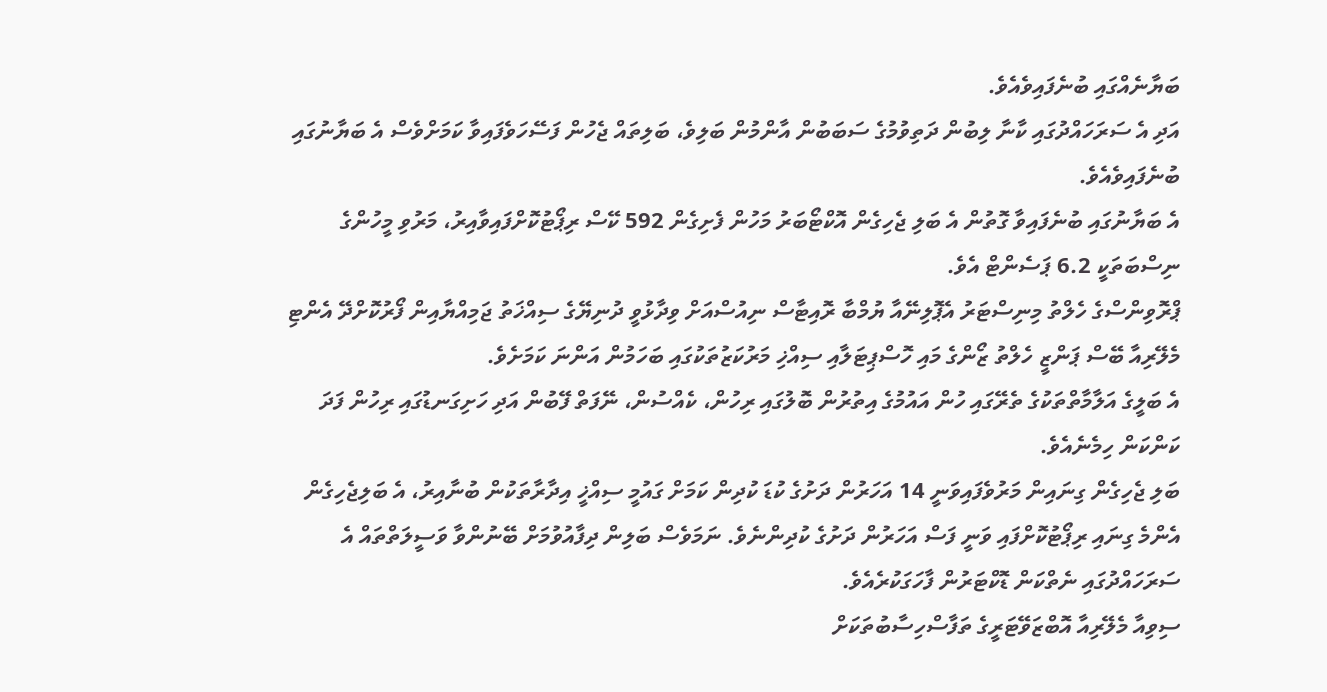ބަޔާނެއްގައި ބުނެފައިވެއެވެ.
އަދި އެ ސަރަހައްދުގައި ކާނާ ލިބުން ދަތިވުމުގެ ސަބަބުން އާންމުން ބަލިވެ، ބަލިތައް ޖެހުން ފަސޭހަވެފައިވާ ކަމަށްވެސް އެ ބަޔާނުގައި ބުނެފައިވެއެވެ.
އެ ބަޔާނުގައި ބުނެފައިވާ ގޮތުން އެ ބަލި ޖެހިގެން އޮކްޓޯބަރު މަހުން ފެށިގެން 592 ކޭސް ރިޕޯޓުކޮށްފައިވާއިރު، މަރުވި މީހުންގެ ނިސްބަތަކީ 6.2 ޕަސެންޓް އެވެ.
ޕްރޮވިންސްގެ ހެލްތު މިނިސްޓަރު އެޕޮލިނޭއާ ޔުމްބާ ރޮއިޓާސް ނިއުސްއަށް ވިދާޅުވީ ދުނިޔޭގެ ސިއްޚަތު ޖަމިއްޔާއިން ފޯރުކޮށްދޭ އެންޓި މެލޭރިއާ ބޭސް ޕަންޒީ ހެލްތު ޒޯންގެ މައި ހޮސްޕިޓަލާއި ސިއްޚި މަރުކަޒުތަކުގައި ބަހަމުން އަންނަ ކަމަށެވެ.
އެ ބަލީގެ އަލާމާތްތަކުގެ ތެރޭގައި ހުން އައުމުގެ އިތުރުން ބޮލުގައި ރިހުން، ކެއްސުން، ނޭފަތް ފޭބުން އަދި ހަށިގަނޑުގައި ރިހުން ފަދަ ކަންކަން ހިމެނެއެވެ.
ބަލި ޖެހިގެން ގިނައިން މަރުވެފައިވަނީ 14 އަހަރުން ދަށުގެ ކުޑަ ކުދިން ކަމަށް ގައުމީ ސިއްޚީ އިދާރާތަކުން ބުނާއިރު، އެ ބަލިޖެހިގެން އެންމެ ގިނައި ރިޕޯޓުކޮށްފައި ވަނީ ފަސް އަހަރުން ދަށުގެ ކުދިންނެވެ. ނަމަވެސް ބަލިން ދިފާއުވުމަށް ބޭނުންވާ ވަސީލަތްތައް އެ ސަރަހައްދުގައި ނެތްކަން ޑޮކްޓަރުން ފާހަގަކުރެއެވެ.
ސިވިއާ މެލޭރިއާ އޮބްޒަވޭޓަރީގެ ތަފާސްހިސާބުތަކަށް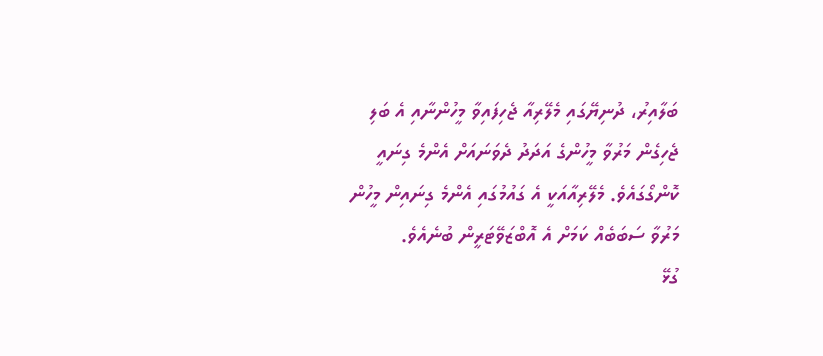ބަލާއިރު، ދުނިޔޭގައި މެލޭރިއާ ޖެހިފައިވާ މީހުންނާއި އެ ބަލި ޖެހިގެން މަރުވާ މީހުންގެ އަދަދު ދެވަނައަށް އެންމެ ގިނައީ ކޮންގޯގައެވެ. މެލޭރިއާއަކީ އެ ގައުމުގައި އެންމެ ގިނައިން މީހުން މަރުވާ ސަބަބެއް ކަމަށް އެ އޮބްޒަވޭޓަރީން ބުނެއެވެ.
ގުޅޭ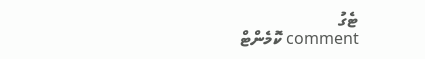ޓެގު
comment ކޮމެންޓް